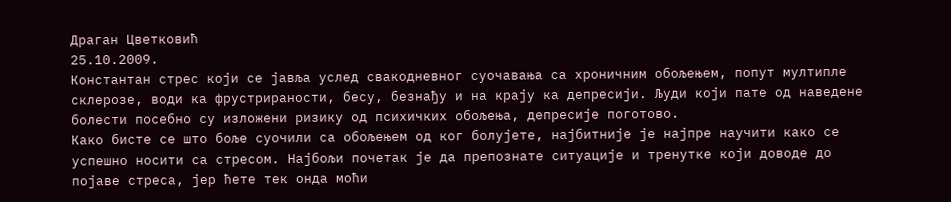Драган Цветковић
25.10.2009.
Константан стрес који се јавља услед свакодневног суочавања са хроничним обољењем, попут мултипле склерозе, води ка фрустрираности, бесу, безнађу и на крају ка депресији. Људи који пате од наведене болести посебно су изложени ризику од психичких обољења, депресије поготово.
Како бисте се што боље суочили са обољењем од ког болујете, најбитније је најпре научити како се успешно носити са стресом. Најбољи почетак је да препознате ситуације и тренутке који доводе до појаве стреса, јер ћете тек онда моћи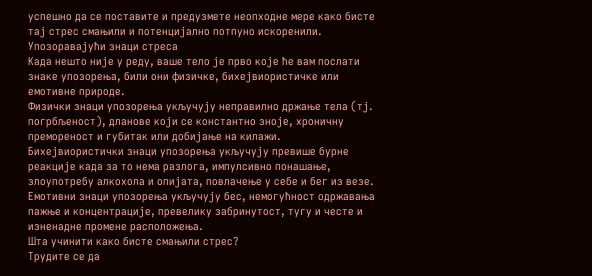успешно да се поставите и предузмете неопходне мере како бисте тај стрес смањили и потенцијално потпуно искоренили.
Упозоравајући знаци стреса
Када нешто није у реду, ваше тело је прво које ће вам послати знаке упозорења, били они физичке, бихејвиористичке или емотивне природе.
Физички знаци упозорења укључују неправилно држање тела (тј. погрбљеност), дланове који се константно зноје, хроничну премореност и губитак или добијање на килажи.
Бихејвиористички знаци упозорења укључују превише бурне реакције када за то нема разлога, импулсивно понашање, злоупотребу алкохола и опијата, повлачење у себе и бег из везе.
Емотивни знаци упозорења укључују бес, немогућност одржавања пажње и концентрације, превелику забринутост, тугу и честе и изненадне промене расположења.
Шта учинити како бисте смањили стрес?
Трудите се да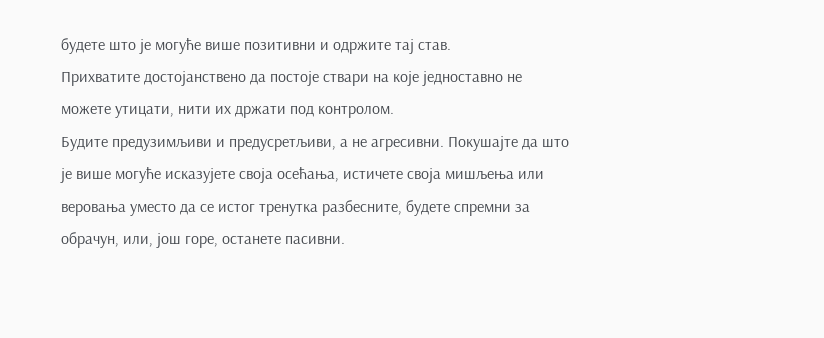будете што је могуће више позитивни и одржите тај став.
Прихватите достојанствено да постоје ствари на које једноставно не можете утицати, нити их држати под контролом.
Будите предузимљиви и предусретљиви, а не агресивни. Покушајте да што је више могуће исказујете своја осећања, истичете своја мишљења или веровања уместо да се истог тренутка разбесните, будете спремни за обрачун, или, још горе, останете пасивни.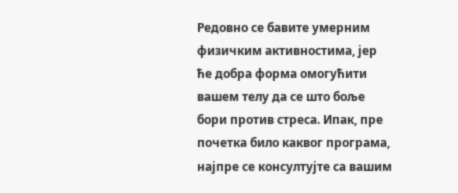Редовно се бавите умерним физичким активностима, јер ће добра форма омогућити вашем телу да се што боље бори против стреса. Ипак, пре почетка било каквог програма, најпре се консултујте са вашим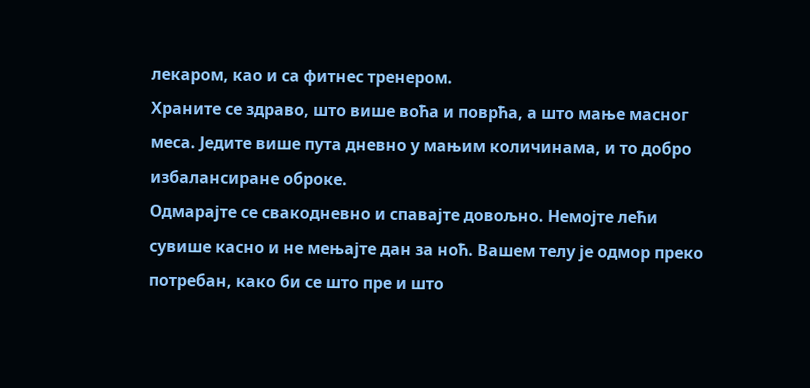лекаром, као и са фитнес тренером.
Храните се здраво, што више воћа и поврћа, а што мање масног меса. Једите више пута дневно у мањим количинама, и то добро избалансиране оброке.
Одмарајте се свакодневно и спавајте довољно. Немојте лећи сувише касно и не мењајте дан за ноћ. Вашем телу је одмор преко потребан, како би се што пре и што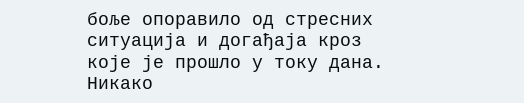боље опоравило од стресних ситуација и догађаја кроз које је прошло у току дана.
Никако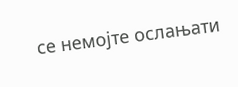се немојте ослањати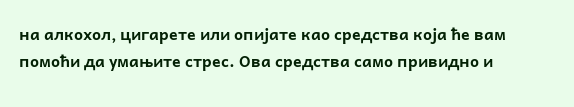на алкохол, цигарете или опијате као средства која ће вам помоћи да умањите стрес. Ова средства само привидно и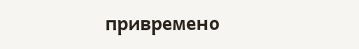привремено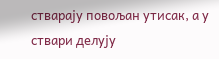стварају повољан утисак, а у ствари делују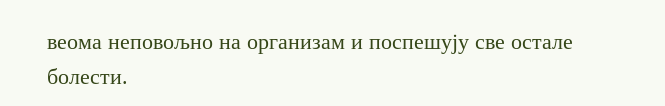веома неповољно на организам и поспешују све остале болести.